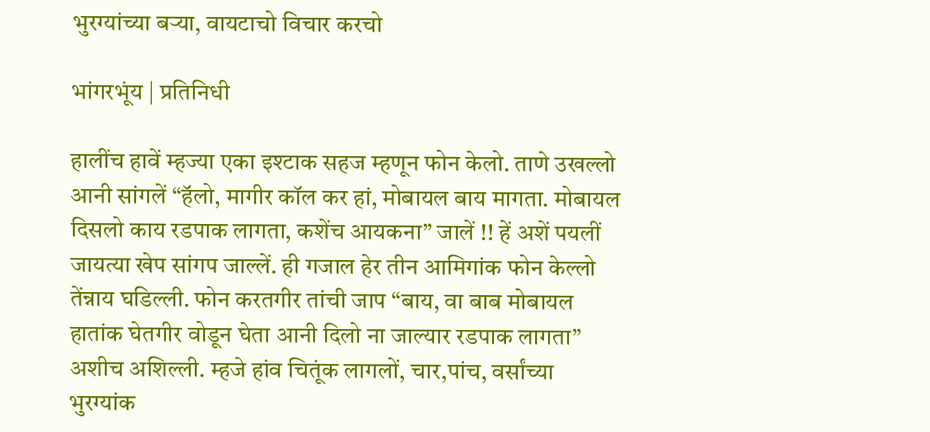भुरग्यांच्या बऱ्या, वायटाचो विचार करचो

भांगरभूंय | प्रतिनिधी

हालींच हावें म्हज्या एका इश्टाक सहज म्हणून फोन केलो. ताणे उखल्लो आनी सांगलें “हॅलो, मागीर कॉल कर हां, मोबायल बाय मागता. मोबायल दिसलो काय रडपाक लागता, कशेंच आयकना” जालें !! हें अशें पयलीं जायत्या खेप सांगप जाल्लें. ही गजाल हेर तीन आमिगांक फोन केल्लो तेंन्नाय घडिल्ली. फोन करतगीर तांची जाप “बाय, वा बाब मोबायल हातांक घेतगीर वोडून घेता आनी दिलो ना जाल्यार रडपाक लागता” अशीच अशिल्ली. म्हजे हांव चितूंक लागलों, चार,पांच, वर्सांच्या भुरग्यांक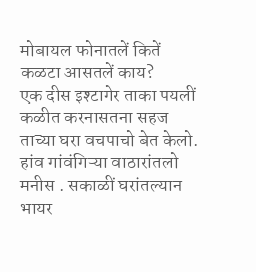मोबायल फोनातलें कितें कळटा आसतलें काय?
एक दीस इश्टागेर ताका पयलीं कळीत करनासतना सहज ताच्या घरा वचपाचो बेत केलो. हांव गांवंगिऱ्या वाठारांतलो मनीस . सकाळीं घरांतल्यान भायर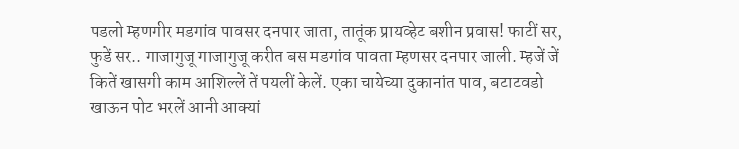पडलो म्हणगीर मडगांव पावसर दनपार जाता, तातूंक प्रायव्हेट बशीन प्रवास! फाटीं सर, फुडें सर.. गाजागुजू गाजागुजू करीत बस मडगांव पावता म्हणसर दनपार जाली. म्हजें जें कितें खासगी काम आशिल्लें तें पयलीं केलें. एका चायेच्या दुकानांत पाव, बटाटवडो खाऊन पोट भरलें आनी आक्यां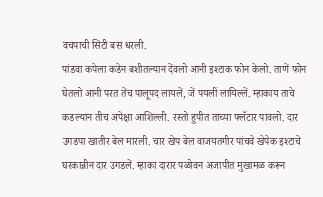वचपाची सिटी बस धरली.
पांडवा कपेला कडेन बशीतल्यान देंवलो आनी इश्टाक फोन केलो. ताणें फोन घेतलो आनी परत तेंच पालूपद लायलें, जें पयलीं लायिल्लें. म्हाकाय ताचे कडल्यान तीच अपेक्षा आशिल्ली. रस्तो हुपीत ताच्या फ्लॅटार पावलो. दार उगडपा खातीर बेल मारली. चार खेप बेल वाजयतगीर पांचवे खेपेक इश्टाचे घरकान्नीन दार उगडलें. म्हाका दारार पळोवन अजापीत मुखामळ करून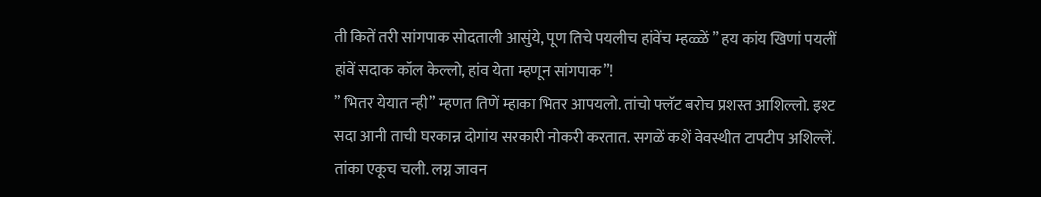ती कितें तरी सांगपाक सोदताली आसुंये, पूण तिचे पयलीच हांवेंच म्हळ्ळें ” हय कांय खिणां पयलीं हांवें सदाक कॉल केल्लो, हांव येता म्हणून सांगपाक”!
” भितर येयात न्ही” म्हणत तिणें म्हाका भितर आपयलो. तांचो फ्लॅट बरोच प्रशस्त आशिल्लो. इश्ट सदा आनी ताची घरकान्न दोगांय सरकारी नोकरी करतात. सगळें कशें वेवस्थीत टापटीप अशिल्लें. तांका एकूच चली. लग्न जावन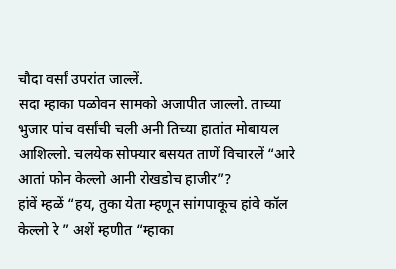चौदा वर्सां उपरांत जाल्लें.
सदा म्हाका पळोवन सामको अजापीत जाल्लो. ताच्या भुजार पांच वर्सांची चली अनी तिच्या हातांत मोबायल आशिल्लो. चलयेक सोफ्यार बसयत ताणें विचारलें “आरे आतां फोन केल्लो आनी रोखडोच हाजीर”?
हांवें म्हळें “हय, तुका येता म्हणून सांगपाकूच हांवे कॉल केल्लो रे ” अशें म्हणीत “म्हाका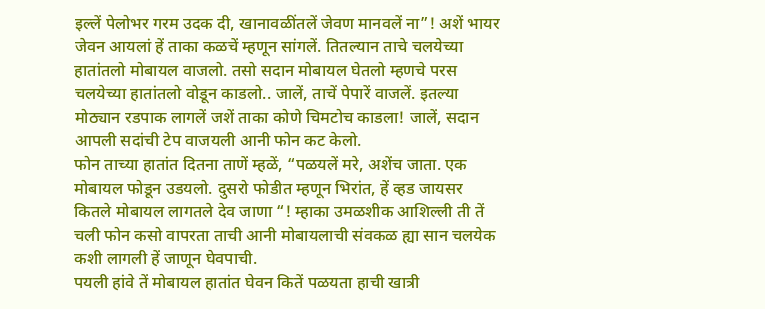इल्लें पेलोभर गरम उदक दी, खानावळींतलें जेवण मानवलें ना”! अशें भायर जेवन आयलां हें ताका कळचें म्हणून सांगलें. तितल्यान ताचे चलयेच्या हातांतलो मोबायल वाजलो. तसो सदान मोबायल घेतलो म्हणचे परस चलयेच्या हातांतलो वोडून काडलो.. जालें, ताचें पेपारें वाजलें. इतल्या मोठ्यान रडपाक लागलें जशें ताका कोणे चिमटोच काडला! जालें, सदान आपली सदांची टेप वाजयली आनी फोन कट केलो.
फोन ताच्या हातांत दितना ताणें म्हळें, “पळयलें मरे, अशेंच जाता. एक मोबायल फोडून उडयलो. दुसरो फोडीत म्हणून भिरांत, हें व्हड जायसर कितले मोबायल लागतले देव जाणा “! म्हाका उमळशीक आशिल्ली ती तें चली फोन कसो वापरता ताची आनी मोबायलाची संवकळ ह्या सान चलयेक कशी लागली हें जाणून घेवपाची.
पयली हांवे तें मोबायल हातांत घेवन कितें पळयता हाची खात्री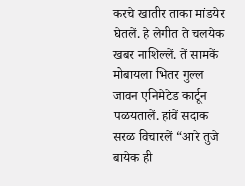करचे खातीर ताका मांडयेर घेतलें. हे लेगीत ते चलयेक खबर नाशिल्लें. तें सामकें मोबायला भितर गुल्ल जावन एनिमेटेड कार्टून पळयतालें. हांवें सदाक सरळ विचारलें “आरे तुजे बायेक ही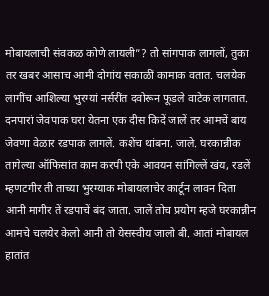मोबायलाची संवकळ कोणे लायली”? तो सांगपाक लागलों, तुका तर खबर आसाच आमी दोगांय सकाळीं कामाक वतात. चलयेक लागींच आशिल्या भुरग्यां नर्सरींत दवोरून फूडले वाटेक लागतात. दनपारां जेवपाक घरा येतना एक दीस किदें जालें तर आमचें बाय जेवणा वेळार रडपाक लागलें. कशेंच थांबना. जाले. घरकान्नीक तागेल्या ऑफिसांत काम करपी एके आवयन सांगिल्लें खंय, रडलें म्हणटगीर ती ताच्या भुरग्याक मोबायलाचेर कार्टून लावन दिता आनी मागीर तें रडपाचें बंद जाता. जालें तोच प्रयोग म्हजे घरकान्नीन आमचे चलयेर केलो आनी तो येसस्वीय जालो बी. आतां मोबायल हातांत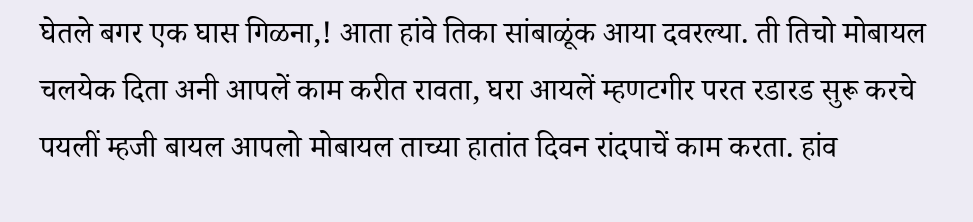घेतले बगर एक घास गिळना,! आता हांवे तिका सांबाळूंक आया दवरल्या. ती तिचो मोबायल चलयेक दिता अनी आपलें काम करीत रावता, घरा आयलें म्हणटगीर परत रडारड सुरू करचे पयलीं म्हजी बायल आपलो मोबायल ताच्या हातांत दिवन रांदपाचें काम करता. हांव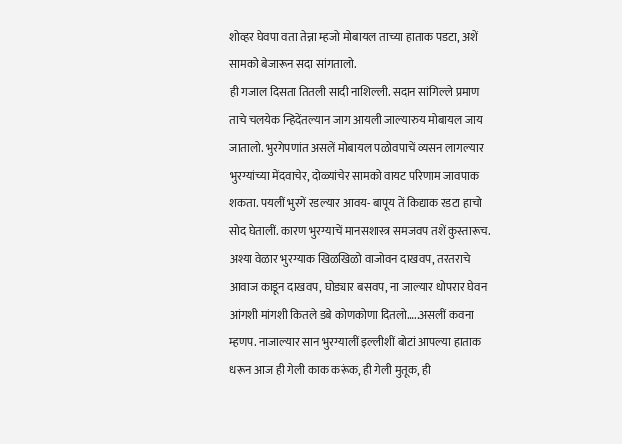शोव्हर घेवपा वता तेन्ना म्हजो मोबायल ताच्या हाताक पडटा, अशें सामको बेजारून सदा सांगतालो.
ही गजाल दिसता तितली सादी नाशिल्ली. सदान सांगिल्ले प्रमाण ताचे चलयेक न्हिदेंतल्यान जाग आयली जाल्यारुय मोबायल जाय जातालो. भुरगेपणांत असलें मोबायल पळोवपाचें व्यसन लागल्यार भुरग्यांच्या मेंदवाचेर, दोळ्यांचेर सामको वायट परिणाम जावपाक शकता. पयलीं भुरगें रडल्यार आवय- बापूय तें किद्याक रडटा हाचो सोद घेतालीं. कारण भुरग्याचें मानसशास्त्र समजवप तशें कुस्तारूच. अश्या वेळार भुरग्याक खिळखिळो वाजोवन दाखवप, तरतराचे आवाज काडून दाखवप, घोड्यार बसवप, ना जाल्यार धोपरार घेवन आंगशी मांगशी कितले डबे कोणकोणा दितलो…..असलीं कवना म्हणप. नाजाल्यार सान भुरग्यालीं इल्लीशीं बोटां आपल्या हाताक धरून आज ही गेली काक करूंक, ही गेली मुतूक, ही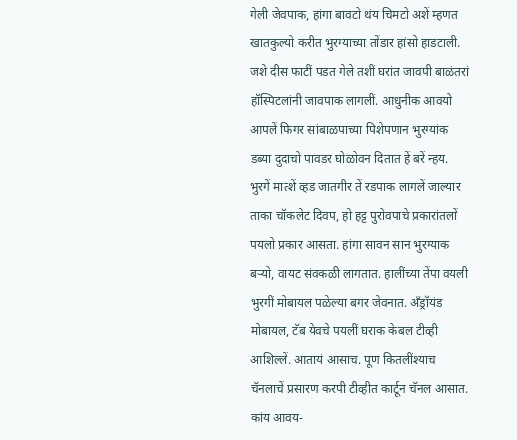गेली जेवपाक, हांगा बावटो थंय चिमटो अशें म्हणत खातकुल्यो करीत भुरग्याच्या तोंडार हांसो हाडटाली.
जशे दीस फाटीं पडत गेले तशीं घरांत जावपी बाळंतरां हॉस्पिटलांनी जावपाक लागलीं. आधुनीक आवयो आपलें फिगर सांबाळपाच्या पिशेपणान भुरग्यांक डब्या दुदाचो पावडर घोळोवन दितात हें बरें न्हय. भुरगें मात्शें व्हड जातगीर तें रडपाक लागलें जाल्यार ताका चॉकलेट दिवप, हो हट्ट पुरोवपाचे प्रकारांतलों पयलो प्रकार आसता. हांगा सावन सान भुरग्याक बऱ्यो, वायट संवकळी लागतात. हालींच्या तेंपा वयली भुरगीं मोबायल पळेल्या बगर जेवनात. अँड्रॉयंड मोबायल, टॅब येवचे पयलीं घराक केबल टीव्ही आशिल्लें. आतायं आसाच. पूण कितलींश्याच चॅनलाचें प्रसारण करपी टीव्हीत कार्टून चॅनल आसात. कांय आवय-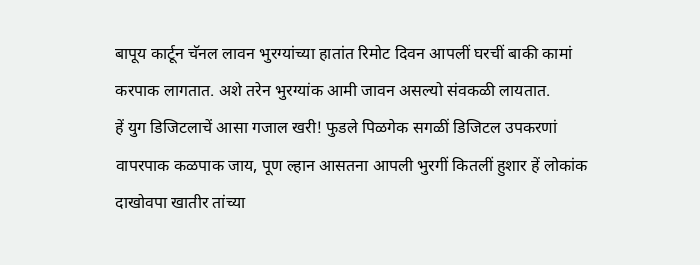बापूय कार्टून चॅनल लावन भुरग्यांच्या हातांत रिमोट दिवन आपलीं घरचीं बाकी कामां करपाक लागतात. अशे तरेन भुरग्यांक आमी जावन असल्यो संवकळी लायतात.
हें युग डिजिटलाचें आसा गजाल खरी! फुडले पिळगेक सगळीं डिजिटल उपकरणां वापरपाक कळपाक जाय, पूण ल्हान आसतना आपली भुरगीं कितलीं हुशार हें लोकांक दाखोवपा खातीर तांच्या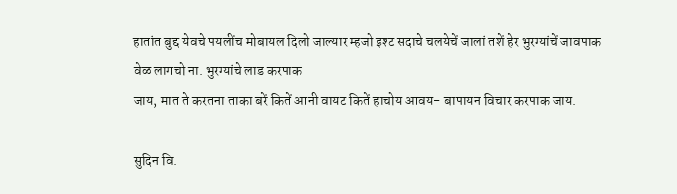हातांत बुद्द येवचे पयलींच मोबायल दिलो जाल्यार म्हजो इश्ट सदाचे चलयेचें जालां तशें हेर भुरग्यांचें जावपाक वेळ लागचो ना. भुरग्यांचे लाड करपाक
जाय, मात ते करतना ताका बरें कितें आनी वायट कितें हाचोय आवय- बापायन विचार करपाक जाय.

सुदिन वि.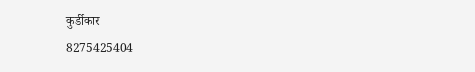कुर्डीकार
8275425404